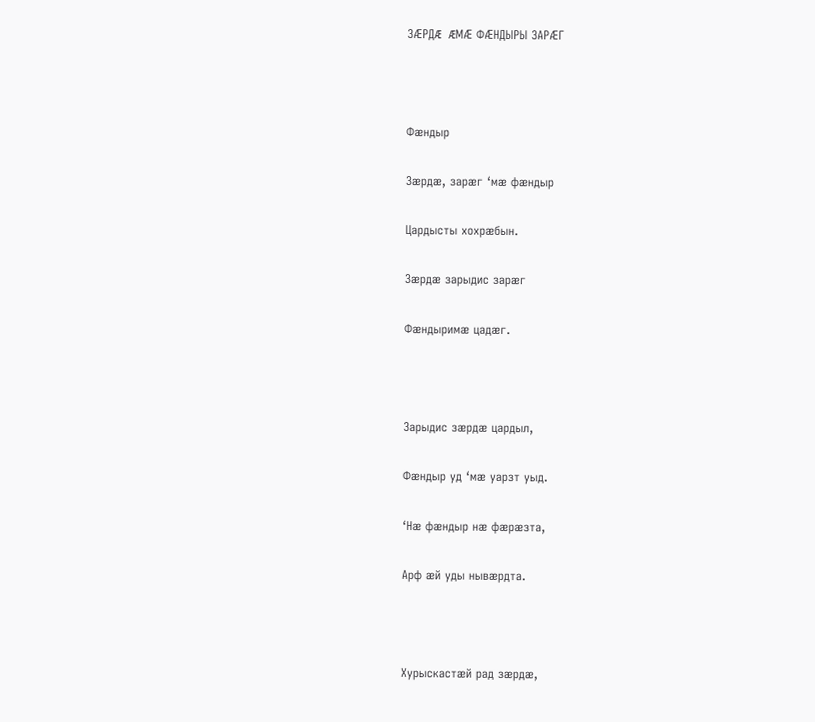ЗÆРДÆ ÆМÆ ФÆНДЫРЫ ЗАРÆГ



Фæндыр

Зæрдæ, зарæг ‘мæ фæндыр

Цардысты хохрæбын.

Зæрдæ зарыдис зарæг

Фæндыримæ цадæг.



Зарыдис зæрдæ цардыл,

Фæндыр уд ‘мæ уарзт уыд.

‘Нæ фæндыр нæ фæрæзта,

Арф æй уды нывæрдта.



Хурыскастæй рад зæрдæ,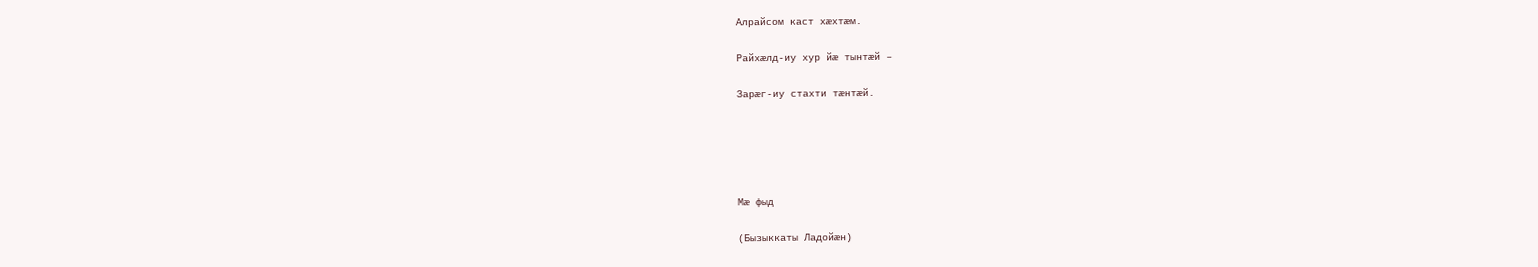Алрайсом каст хæхтæм.

Райхæлд-иу хур йæ тынтæй –

Зарæг-иу стахти тæнтæй.





Мæ фыд

(Бызыккаты Ладойæн)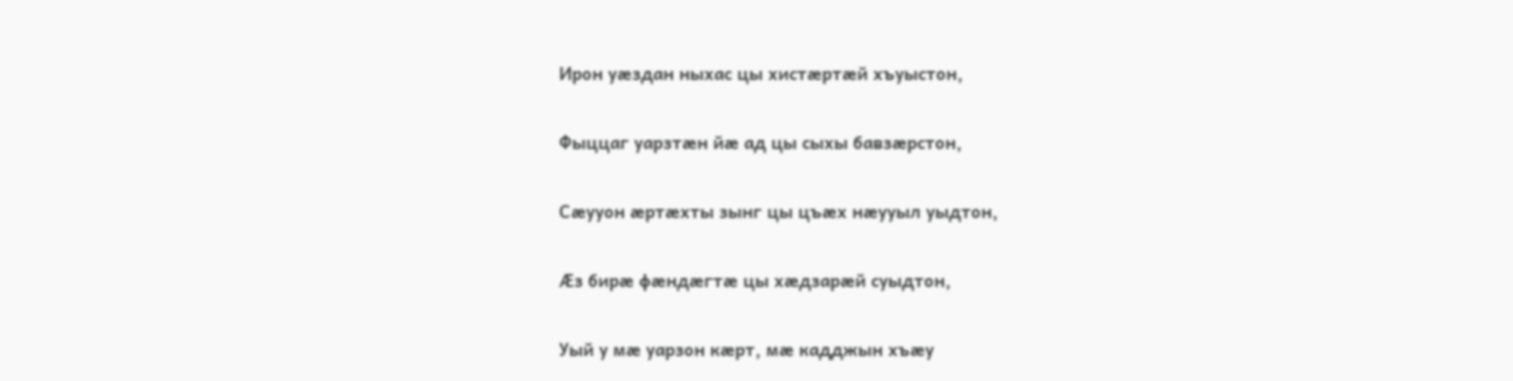Ирон уæздан ныхас цы хистæртæй хъуыстон,

Фыццаг уарзтæн йæ ад цы сыхы бавзæрстон,

Сæууон æртæхты зынг цы цъæх нæууыл уыдтон,

Æз бирæ фæндæгтæ цы хæдзарæй суыдтон,

Уый у мæ уарзон кæрт, мæ кадджын хъæу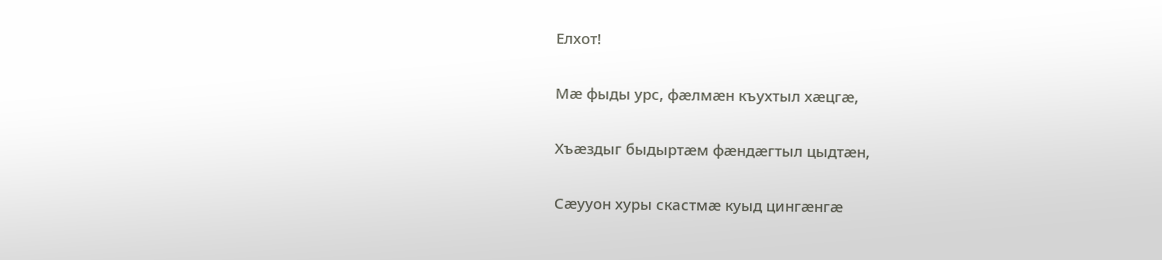Елхот!

Мæ фыды урс, фæлмæн къухтыл хæцгæ,

Хъæздыг быдыртæм фæндæгтыл цыдтæн,

Сæууон хуры скастмæ куыд цингæнгæ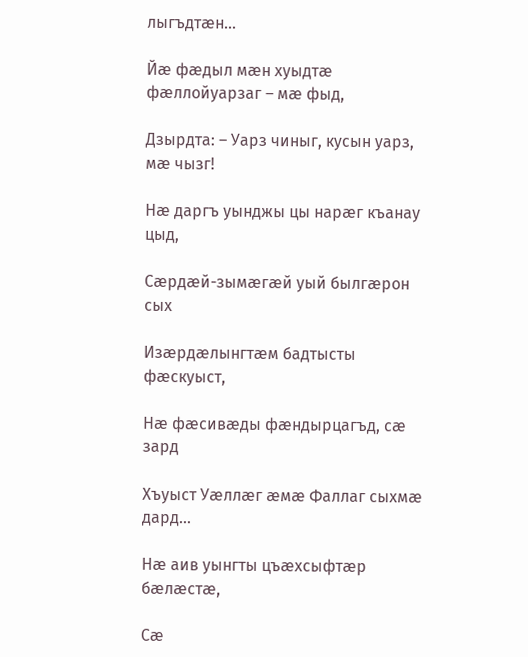лыгъдтæн…

Йæ фæдыл мæн хуыдтæ фæллойуарзаг – мæ фыд,

Дзырдта: – Уарз чиныг, кусын уарз, мæ чызг!

Нæ даргъ уынджы цы нарæг къанау цыд,

Сæрдæй-зымæгæй уый былгæрон сых

Изæрдæлынгтæм бадтысты фæскуыст,

Нæ фæсивæды фæндырцагъд, сæ зард

Хъуыст Уæллæг æмæ Фаллаг сыхмæ дард…

Нæ аив уынгты цъæхсыфтæр бæлæстæ,

Сæ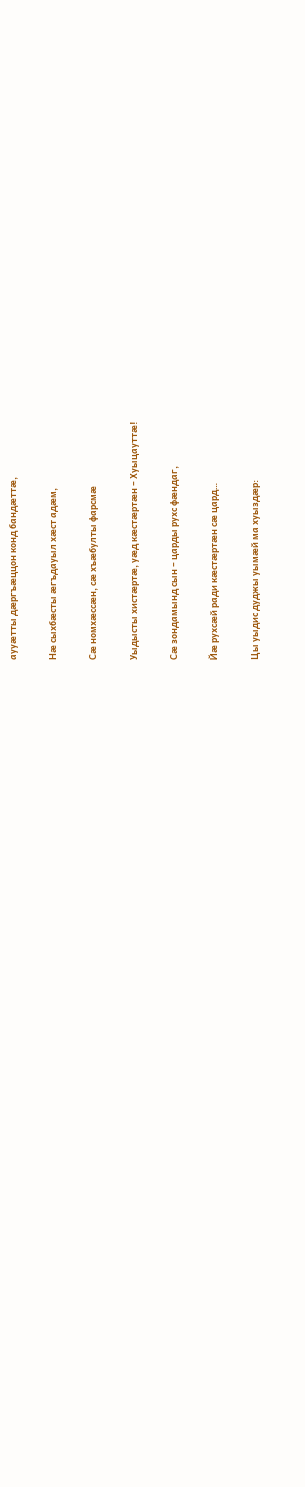аууæтты дæргъæццон конд бандæттæ,

Нæ сыхбæсты æгъдауыл хæст адæм,

Сæ номхæссæн, сæ хъæбулты фарсмæ

Уыдысты хистæртæ, уæд кæстæртæн – Хуыцауттæ!

Сæ зондамынд сын – царды рухс фæндаг,

Йæ рухсæй ради кæстæртæн сæ цард…

Цы уыдис дуджы уымæй ма хуыздæр: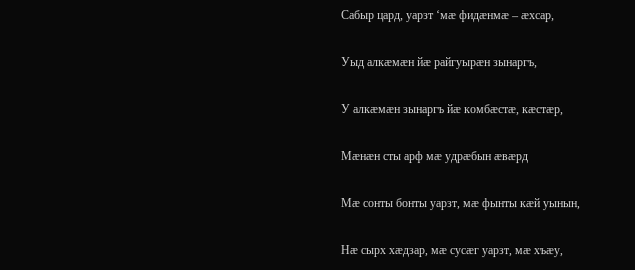Сабыр цард, уарзт ‘мæ фидæнмæ – æхсар,

Уыд алкæмæн йæ райгуырæн зынаргъ,

У алкæмæн зынаргъ йæ комбæстæ, кæстæр,

Мæнæн сты арф мæ удрæбын æвæрд

Мæ сонты бонты уарзт, мæ фынты кæй уынын,

Нæ сырх хæдзар, мæ сусæг уарзт, мæ хъæу,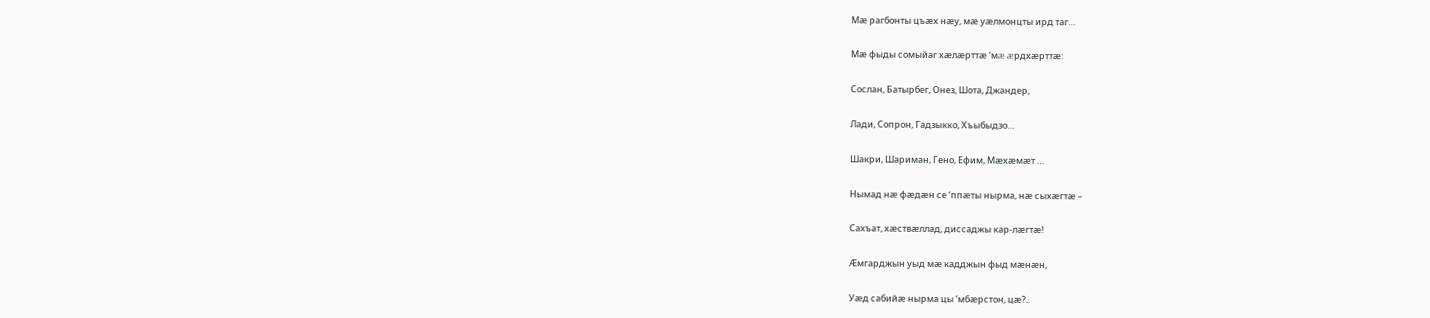Мæ рагбонты цъæх нæу, мæ уæлмонцты ирд таг…

Мæ фыды сомыйаг хæлæрттæ ‘мæ æрдхæрттæ:

Сослан, Батырбег, Онез, Шота, Джандер,

Лади, Сопрон, Гадзыкко, Хъыбыдзо…

Шакри, Шариман, Гено, Ефим, Мæхæмæт …

Нымад нæ фæдæн се ‘ппæты нырма, нæ сыхæгтæ –

Сахъат, хæствæллад, диссаджы кар-лæгтæ!

Æмгарджын уыд мæ кадджын фыд мæнæн,

Уæд сабийæ нырма цы ‘мбæрстон, цæ?..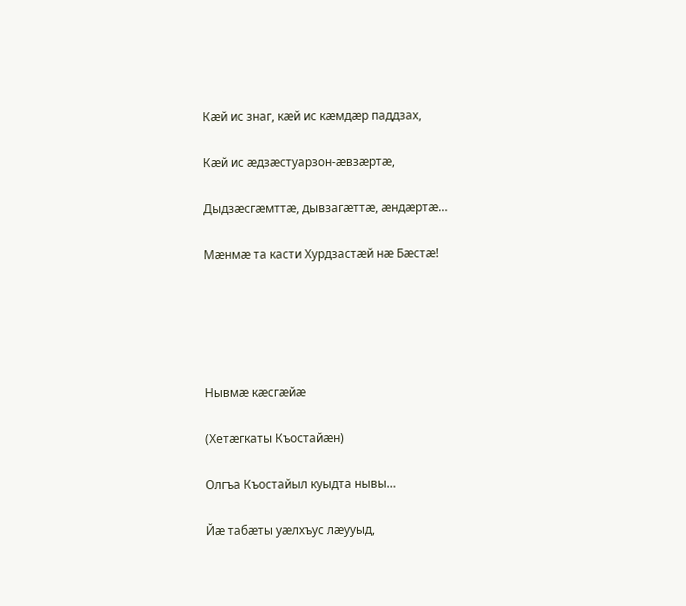Кæй ис знаг, кæй ис кæмдæр паддзах,

Кæй ис æдзæстуарзон-æвзæртæ,

Дыдзæсгæмттæ, дывзагæттæ, æндæртæ…

Мæнмæ та касти Хурдзастæй нæ Бæстæ!





Нывмæ кæсгæйæ

(Хетæгкаты Къостайæн)

Олгъа Къостайыл куыдта нывы…

Йæ табæты уæлхъус лæууыд,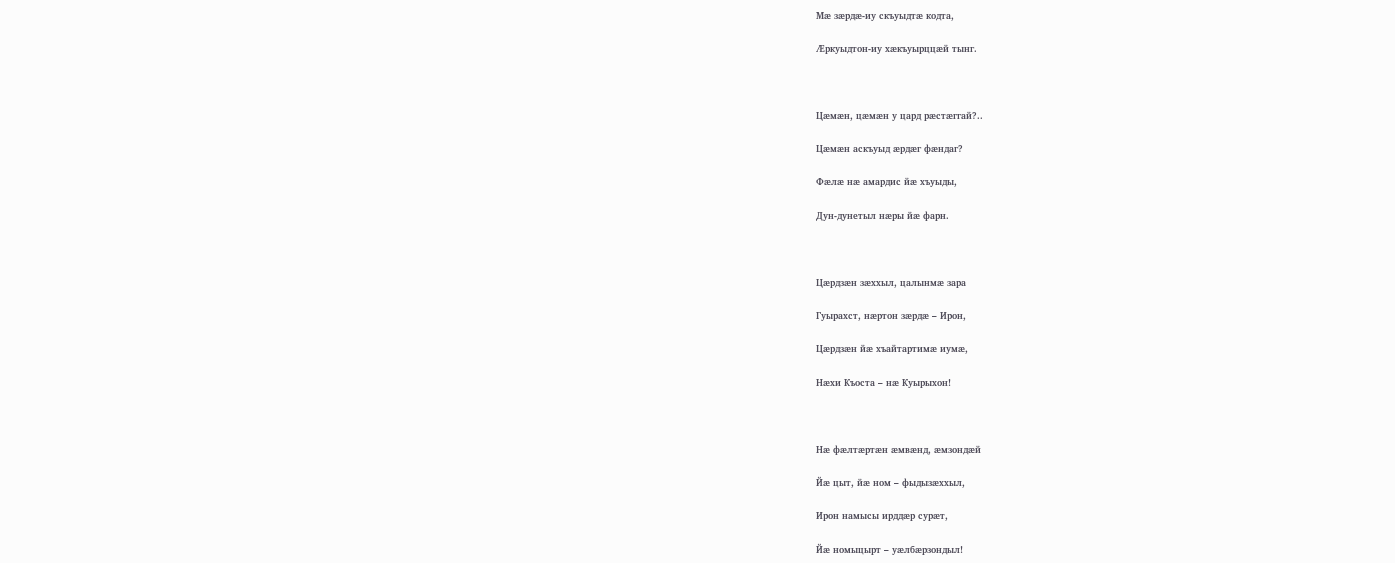Мæ зæрдæ-иу скъуыдтæ кодта,

Æркуыдтон-иу хæкъуырццæй тынг.



Цæмæн, цæмæн у цард рæстæггай?..

Цæмæн аскъуыд æрдæг фæндаг?

Фæлæ нæ амардис йæ хъуыды,

Дун-дунетыл нæры йæ фарн.



Цæрдзæн зæххыл, цалынмæ зара

Гуырахст, нæртон зæрдæ – Ирон,

Цæрдзæн йæ хъайтартимæ иумæ,

Нæхи Къоста – нæ Куырыхон!



Нæ фæлтæртæн æмвæнд, æмзондæй

Йæ цыт, йæ ном – фыдызæххыл,

Ирон намысы ирддæр сурæт,

Йæ номыцырт – уæлбæрзондыл!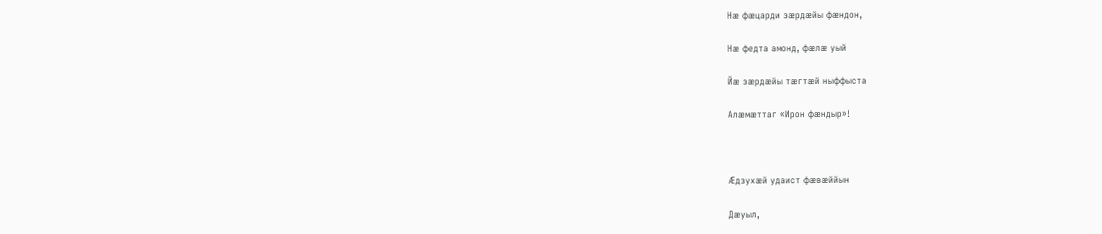Нæ фæцарди зæрдæйы фæндон,

Нæ федта амонд, фæлæ уый

Йæ зæрдæйы тæгтæй ныффыста

Алæмæттаг «Ирон фæндыр»!



Æдзухæй удаист фæвæййын

Дæуыл,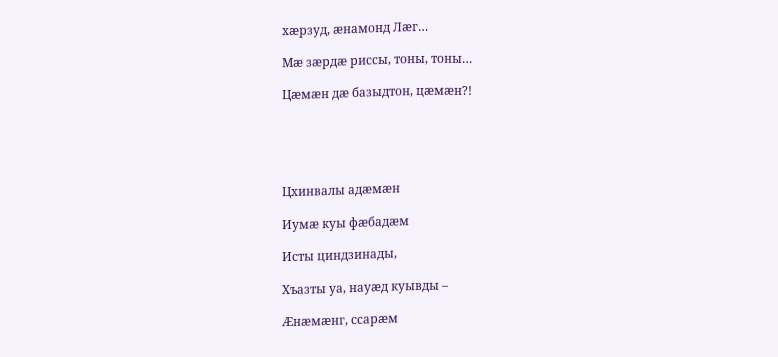хæрзуд, æнамонд Лæг…

Мæ зæрдæ риссы, тоны, тоны…

Цæмæн дæ базыдтон, цæмæн?!





Цхинвалы адæмæн

Иумæ куы фæбадæм

Исты циндзинады,

Хъазты уа, науæд куывды –

Æнæмæнг, ссарæм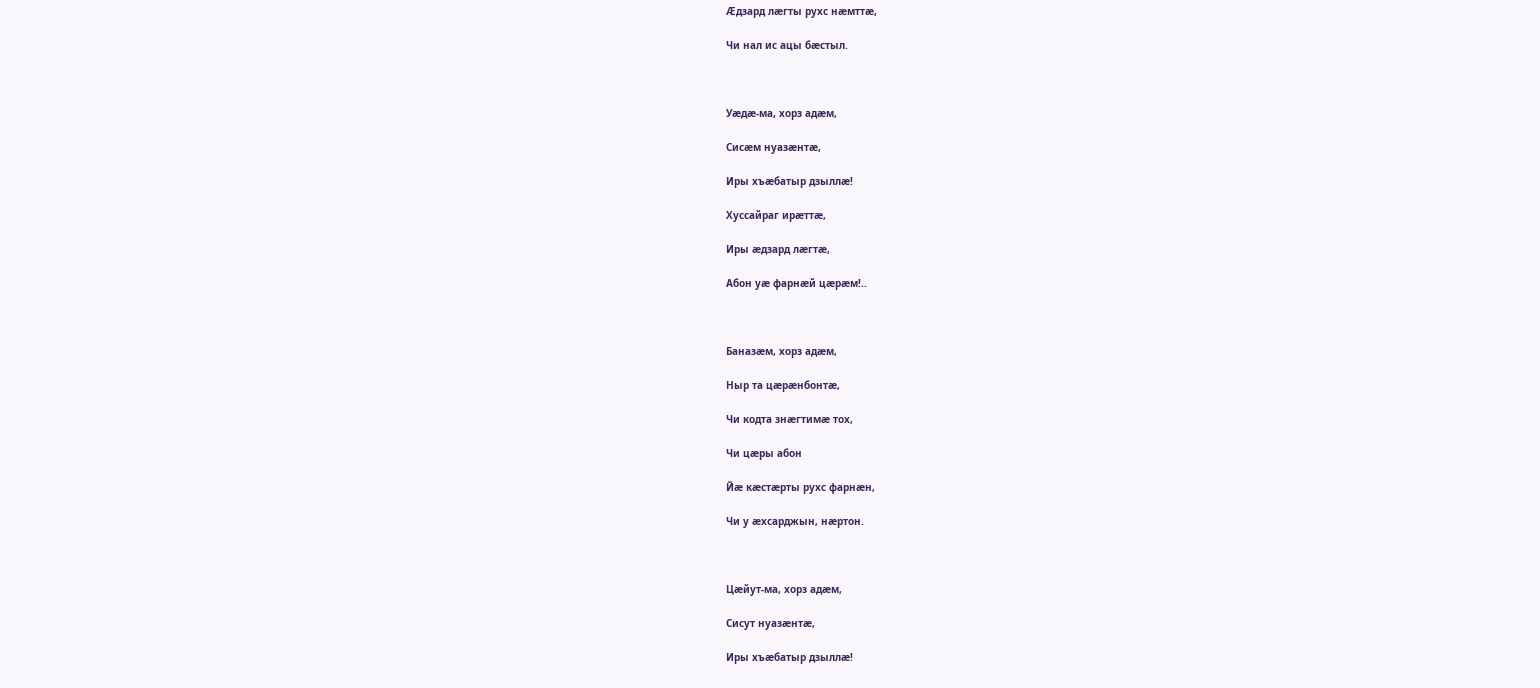Æдзард лæгты рухс нæмттæ,

Чи нал ис ацы бæстыл.



Уæдæ-ма, хорз адæм,

Сисæм нуазæнтæ,

Иры хъæбатыр дзыллæ!

Хуссайраг ирæттæ,

Иры æдзард лæгтæ,

Абон уæ фарнæй цæрæм!..



Баназæм, хорз адæм,

Ныр та цæрæнбонтæ,

Чи кодта знæгтимæ тох,

Чи цæры абон

Йæ кæстæрты рухс фарнæн,

Чи у æхсарджын, нæртон.



Цæйут-ма, хорз адæм,

Сисут нуазæнтæ,

Иры хъæбатыр дзыллæ!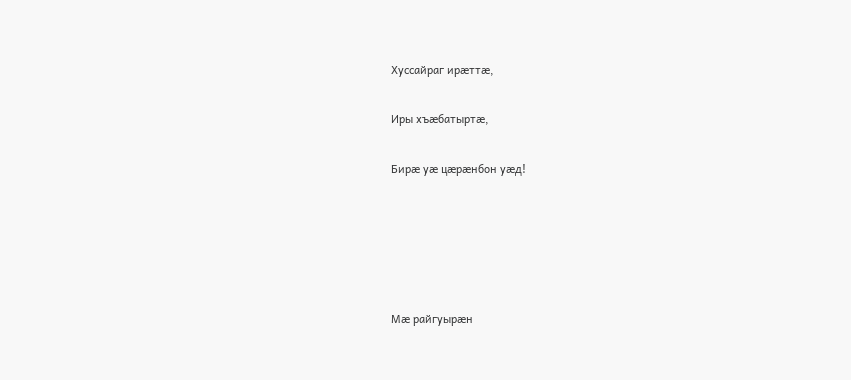Хуссайраг ирæттæ,

Иры хъæбатыртæ,

Бирæ уæ цæрæнбон уæд!





Мæ райгуырæн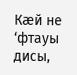Кæй не ‘фтауы дисы,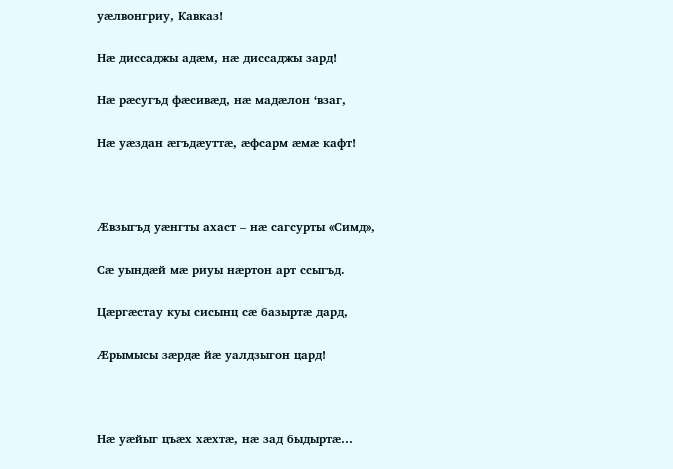уæлвонгриу, Кавказ!

Нæ диссаджы адæм, нæ диссаджы зард!

Нæ рæсугъд фæсивæд, нæ мадæлон ‘взаг,

Нæ уæздан æгъдæуттæ, æфсарм æмæ кафт!



Æвзыгъд уæнгты ахаст – нæ сагсурты «Симд»,

Сæ уындæй мæ риуы нæртон арт ссыгъд.

Цæргæстау куы сисынц сæ базыртæ дард,

Æрымысы зæрдæ йæ уалдзыгон цард!



Нæ уæйыг цъæх хæхтæ, нæ зад быдыртæ…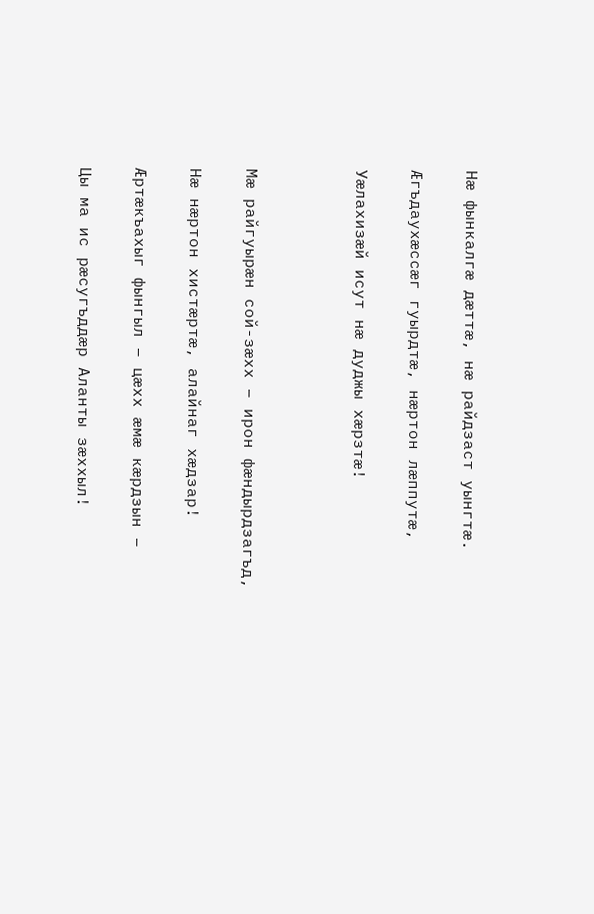Нæ фынкалгæ дæттæ, нæ райдзаст уынгтæ.

Æгъдаухæссæг гуырдтæ, нæртон лæппутæ,

Уæлахизæй исут нæ дуджы хæрзтæ!



Мæ райгуырæн сой-зæхх – ирон фæндырдзагъд,

Нæ нæртон хистæртæ, алайнаг хæдзар!

Æртæкъахыг фынгыл – цæхх æмæ кæрдзын –

Цы ма ис рæсугъддæр Аланты зæххыл!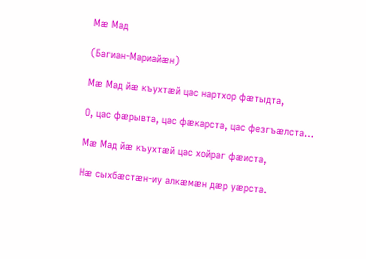Мæ Мад

(Багиан-Мариайæн)

Мæ Мад йæ къухтæй цас нартхор фæтыдта,

О, цас фæрывта, цас фæкарста, цас фезгъæлста…

Мæ Мад йæ къухтæй цас хойраг фæиста,

Нæ сыхбæстæн-иу алкæмæн дæр уæрста.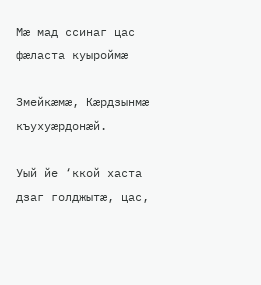Мæ мад ссинаг цас фæласта куыроймæ

Змейкæмæ, Кæрдзынмæ къухуæрдонæй.

Уый йе ‘ккой хаста дзаг голджытæ, цас,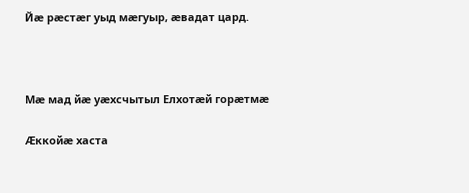Йæ рæстæг уыд мæгуыр, æвадат цард.



Мæ мад йæ уæхсчытыл Елхотæй горæтмæ

Æккойæ хаста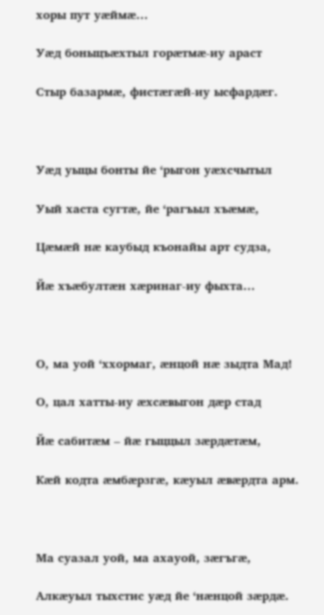хоры пут уæймæ…

Уæд боныцъæхтыл горæтмæ-иу араст

Стыр базармæ, фистæгæй-иу ысфардæг.



Уæд уыцы бонты йе ‘рыгон уæхсчытыл

Уый хаста сугтæ, йе ‘рагъыл хъæмæ,

Цæмæй нæ каубыд къонайы арт судза,

Йæ хъæбултæн хæринаг-иу фыхта…



О, ма уой ‘ххормаг, æнцой нæ зыдта Мад!

О, цал хатты-иу æхсæвыгон дæр стад

Йæ сабитæм – йæ гыццыл зæрдæтæм,

Кæй кодта æмбæрзгæ, кæуыл æвæрдта арм.



Ма суазал уой, ма ахауой, зæгъгæ,

Алкæуыл тыхстис уæд йе ‘нæнцой зæрдæ.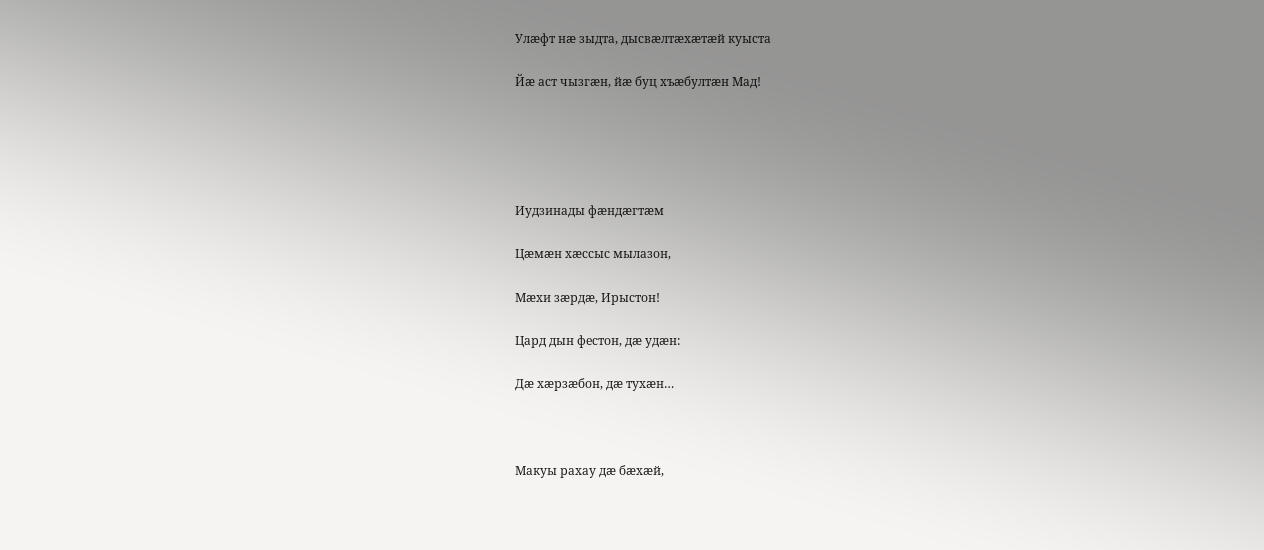Улæфт нæ зыдта, дысвæлтæхæтæй куыста

Йæ аст чызгæн, йæ буц хъæбултæн Мад!





Иудзинады фæндæгтæм

Цæмæн хæссыс мылазон,

Мæхи зæрдæ, Ирыстон!

Цард дын фестон, дæ удæн:

Дæ хæрзæбон, дæ тухæн…



Макуы рахау дæ бæхæй,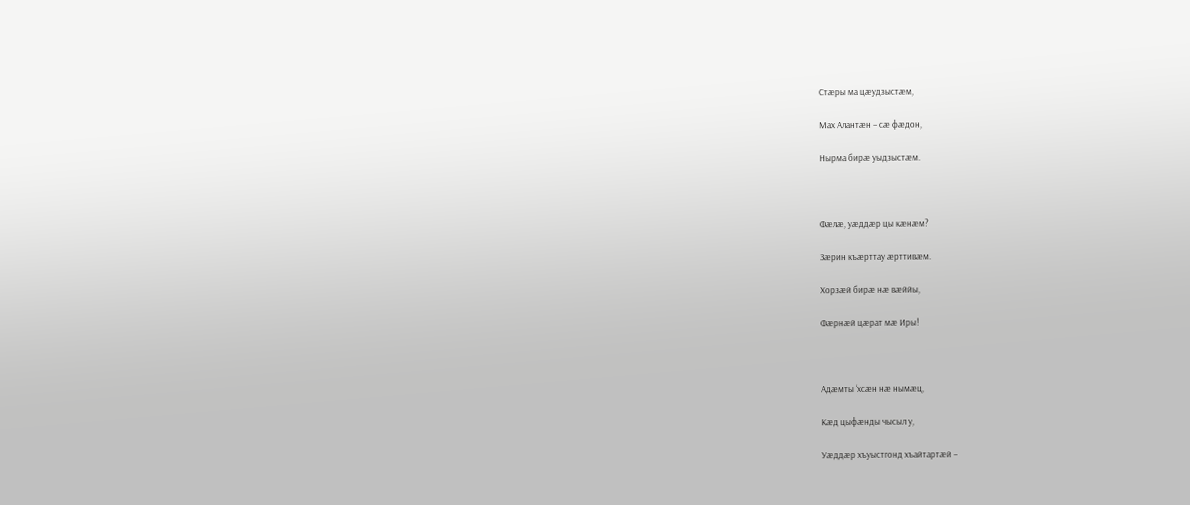Стæры ма цæудзыстæм,

Мах Алантæн – сæ фæдон,

Нырма бирæ уыдзыстæм.



Фæлæ, уæддæр цы кæнæм?

Зæрин къæрттау æрттивæм.

Хорзæй бирæ нæ вæййы,

Фæрнæй цæрат мæ Иры!



Адæмты ‘хсæн нæ нымæц,

Кæд цыфæнды чысыл у,

Уæддæр хъуыстгонд хъайтартæй –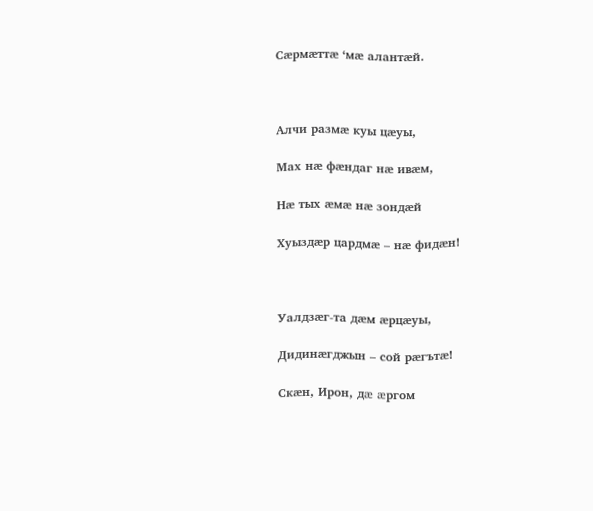Сæрмæттæ ‘мæ алантæй.



Алчи размæ куы цæуы,

Мах нæ фæндаг нæ ивæм,

Нæ тых æмæ нæ зондæй

Хуыздæр цардмæ – нæ фидæн!



Уалдзæг-та дæм æрцæуы,

Дидинæгджын – сой рæгътæ!

Скæн, Ирон, дæ æргом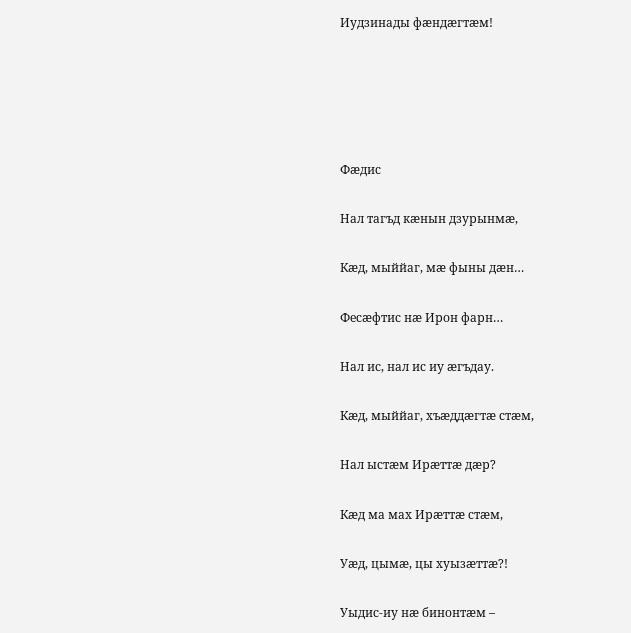Иудзинады фæндæгтæм!





Фæдис

Нал тагъд кæнын дзурынмæ,

Кæд, мыййаг, мæ фыны дæн…

Фесæфтис нæ Ирон фарн…

Нал ис, нал ис иу æгъдау.

Кæд, мыййаг, хъæддæгтæ стæм,

Нал ыстæм Ирæттæ дæр?

Кæд ма мах Ирæттæ стæм,

Уæд, цымæ, цы хуызæттæ?!

Уыдис-иу нæ бинонтæм –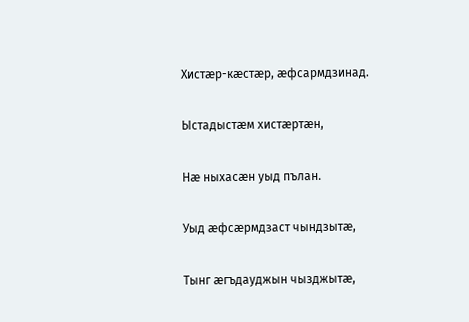Хистæр-кæстæр, æфсармдзинад.

Ыстадыстæм хистæртæн,

Нæ ныхасæн уыд пълан.

Уыд æфсæрмдзаст чындзытæ,

Тынг æгъдауджын чызджытæ,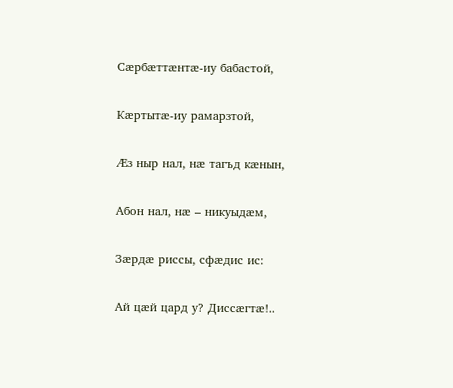Сæрбæттæнтæ-иу бабастой,

Кæртытæ-иу рамарзтой,

Æз ныр нал, нæ тагъд кæнын,

Абон нал, нæ – никуыдæм,

Зæрдæ риссы, сфæдис ис:

Ай цæй цард у? Диссæгтæ!..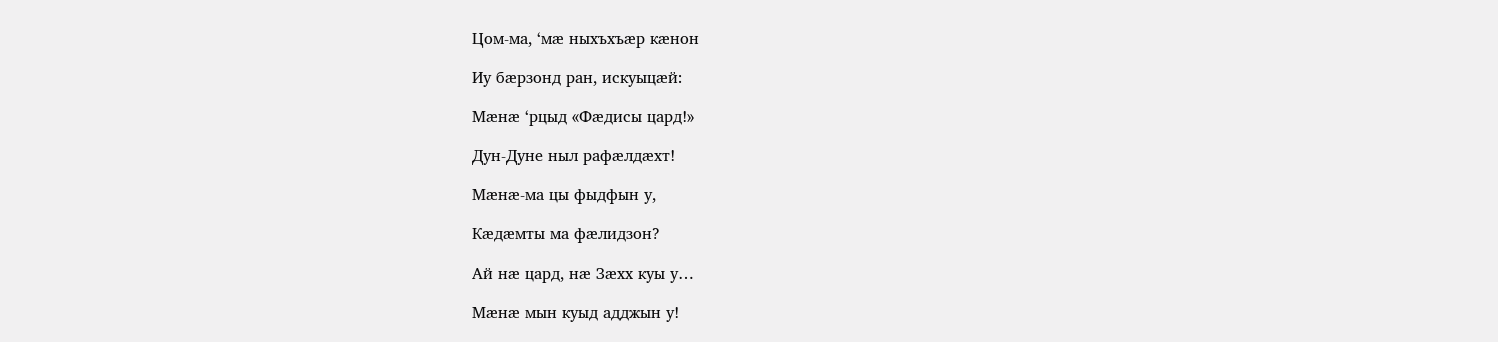Цом-ма, ‘мæ ныхъхъæр кæнон

Иу бæрзонд ран, искуыцæй:

Мæнæ ‘рцыд «Фæдисы цард!»

Дун-Дуне ныл рафæлдæхт!

Мæнæ-ма цы фыдфын у,

Кæдæмты ма фæлидзон?

Ай нæ цард, нæ Зæхх куы у…

Мæнæ мын куыд адджын у!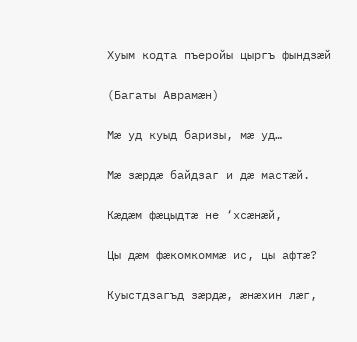Хуым кодта пъеройы цыргъ фындзæй

(Багаты Аврамæн)

Мæ уд куыд баризы, мæ уд…

Мæ зæрдæ байдзаг и дæ мастæй.

Кæдæм фæцыдтæ не ‘хсæнæй,

Цы дæм фæкомкоммæ ис, цы афтæ?

Куыстдзагъд зæрдæ, æнæхин лæг,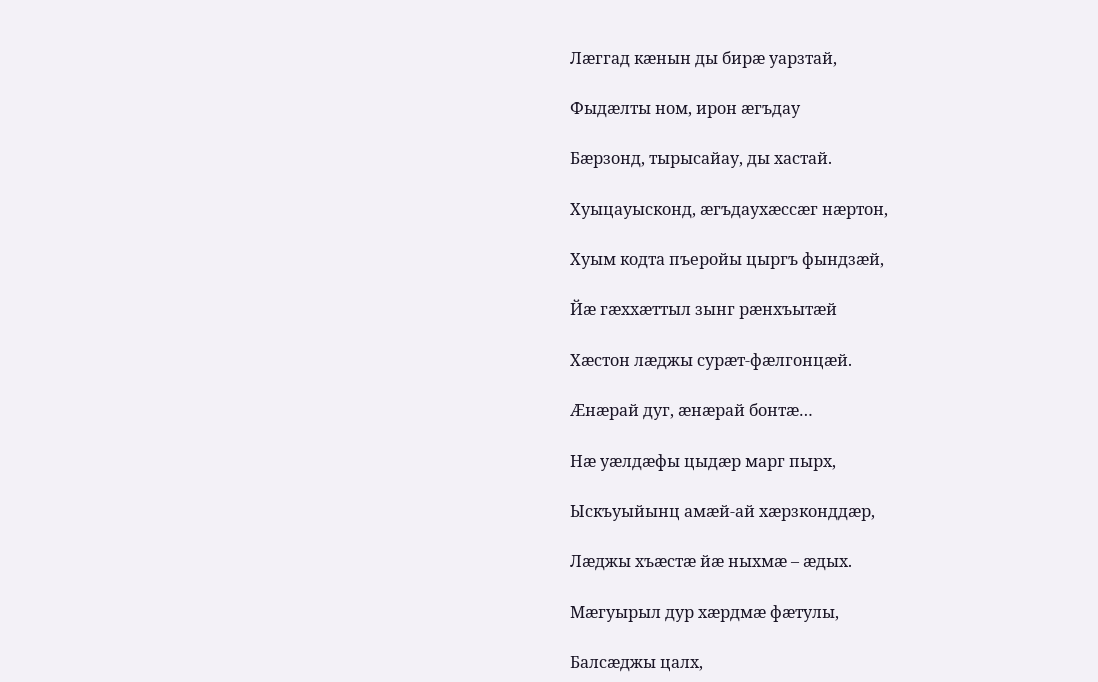Лæггад кæнын ды бирæ уарзтай,

Фыдæлты ном, ирон æгъдау

Бæрзонд, тырысайау, ды хастай.

Хуыцауысконд, æгъдаухæссæг нæртон,

Хуым кодта пъеройы цыргъ фындзæй,

Йæ гæххæттыл зынг рæнхъытæй

Хæстон лæджы сурæт-фæлгонцæй.

Æнæрай дуг, æнæрай бонтæ…

Нæ уæлдæфы цыдæр марг пырх,

Ыскъуыйынц амæй-ай хæрзконддæр,

Лæджы хъæстæ йæ ныхмæ – æдых.

Мæгуырыл дур хæрдмæ фæтулы,

Балсæджы цалх,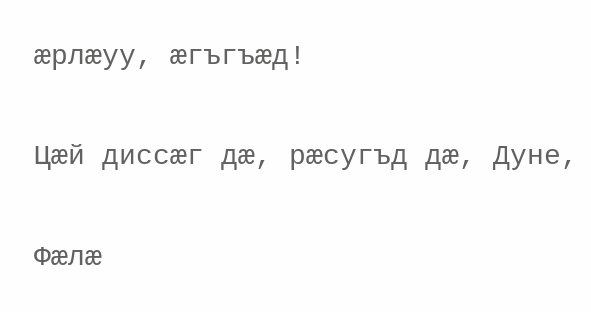æрлæуу, æгъгъæд!

Цæй диссæг дæ, рæсугъд дæ, Дуне,

Фæлæ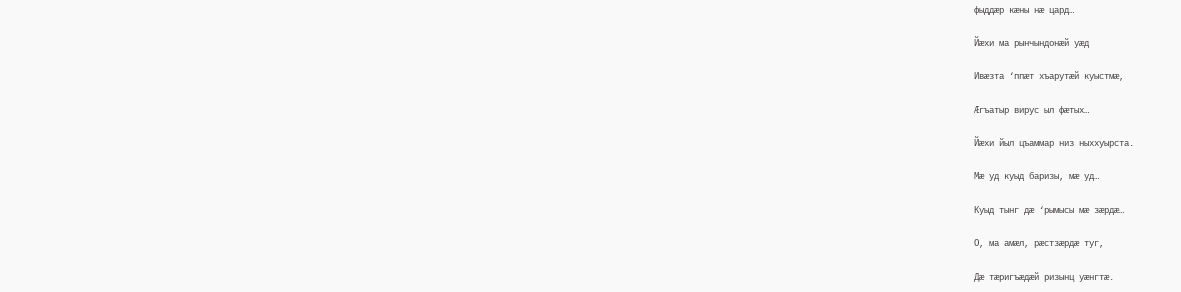фыддæр кæны нæ цард…

Йæхи ма рынчындонæй уæд

Ивæзта ‘ппæт хъарутæй куыстмæ,

Æгъатыр вирус ыл фæтых…

Йæхи йыл цъаммар низ ныххуырста.

Мæ уд куыд баризы, мæ уд…

Куыд тынг дæ ‘рымысы мæ зæрдæ…

О, ма амæл, рæстзæрдæ туг,

Дæ тæригъæдæй ризынц уæнгтæ.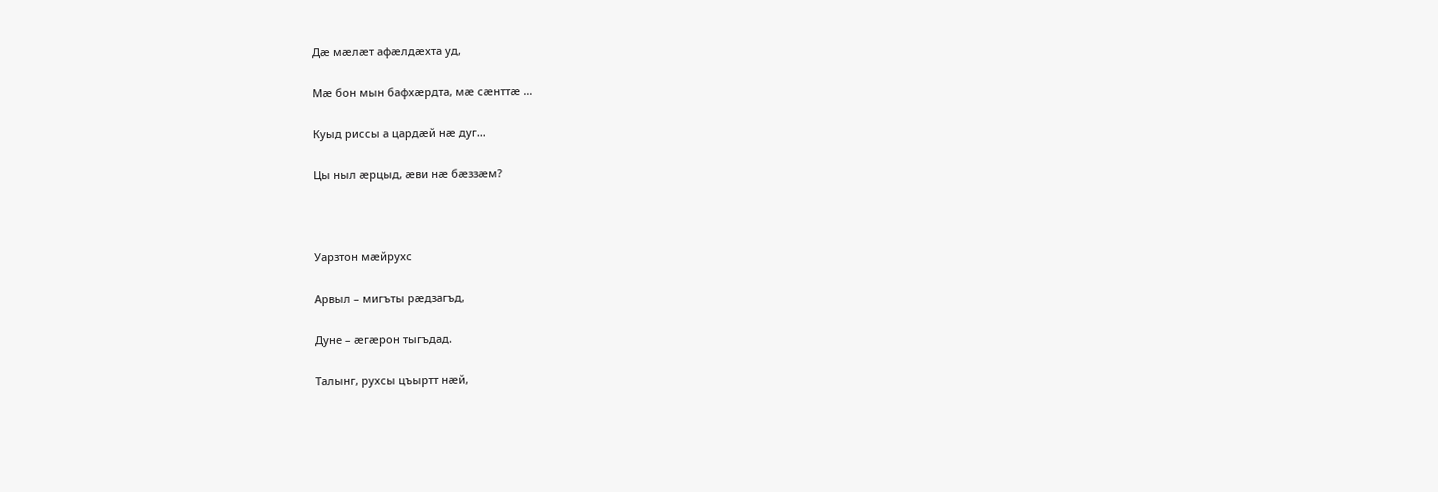Дæ мæлæт афæлдæхта уд,

Мæ бон мын бафхæрдта, мæ сæнттæ …

Куыд риссы а цардæй нæ дуг…

Цы ныл æрцыд, æви нæ бæззæм?



Уарзтон мæйрухс

Арвыл – мигъты рæдзагъд,

Дуне – æгæрон тыгъдад.

Талынг, рухсы цъыртт нæй,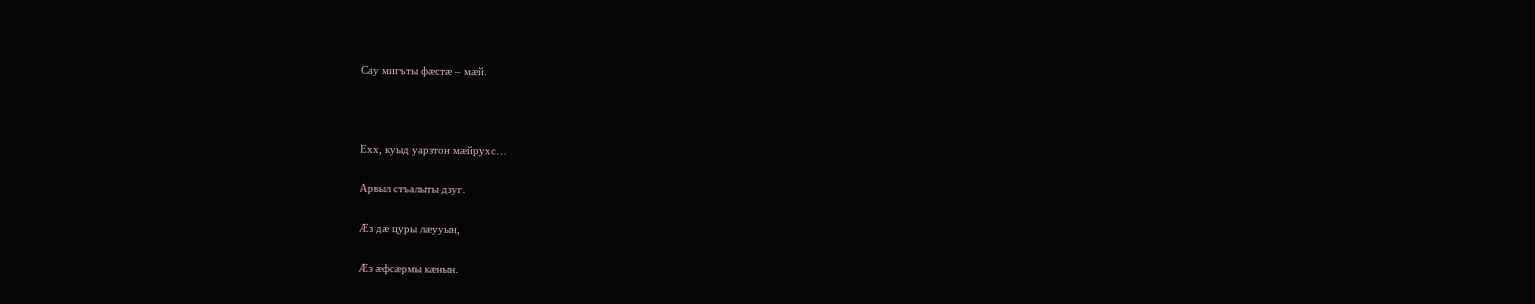Сау мигъты фæстæ – мæй.



Ехх, куыд уарзтон мæйрухс…

Арвыл стъалыты дзуг.

Æз дæ цуры лæууын,

Æз æфсæрмы кæнын.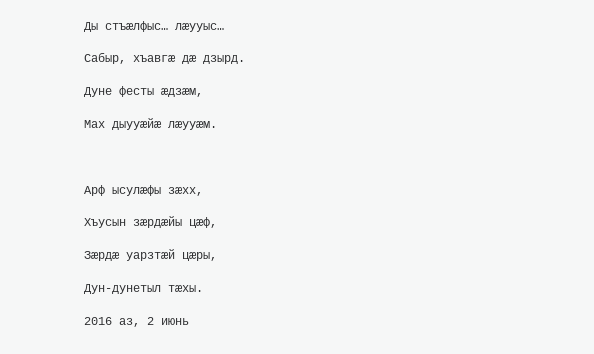Ды стъæлфыс… лæууыс…

Сабыр, хъавгæ дæ дзырд.

Дуне фесты æдзæм,

Мах дыууæйæ лæууæм.



Арф ысулæфы зæхх,

Хъусын зæрдæйы цæф,

Зæрдæ уарзтæй цæры,

Дун-дунетыл тæхы.

2016 аз, 2 июнь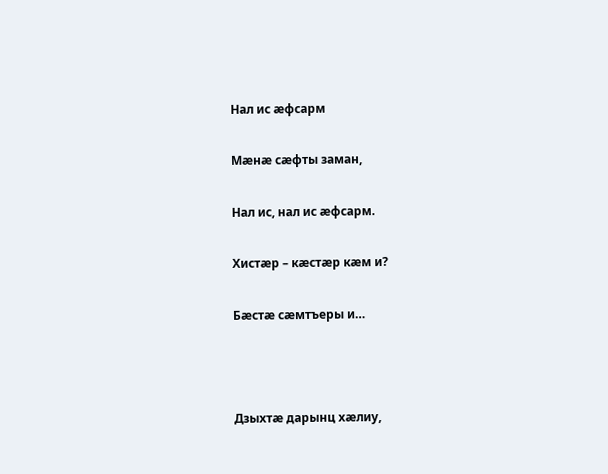Нал ис æфсарм

Мæнæ сæфты заман,

Нал ис, нал ис æфсарм.

Хистæр – кæстæр кæм и?

Бæстæ сæмтъеры и…



Дзыхтæ дарынц хæлиу,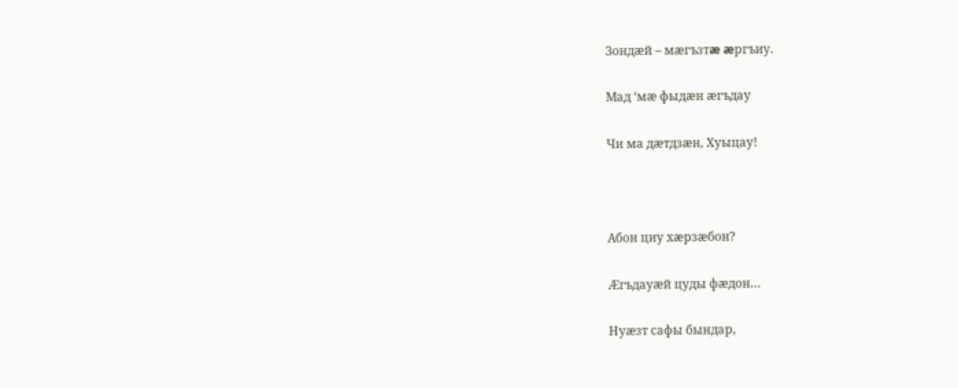Зондæй – мæгъзтæ æргъиу.

Мад ‘мæ фыдæн æгъдау

Чи ма дæтдзæн, Хуыцау!



Абон циу хæрзæбон?

Æгъдауæй цуды фæдон…

Нуæзт сафы бындар,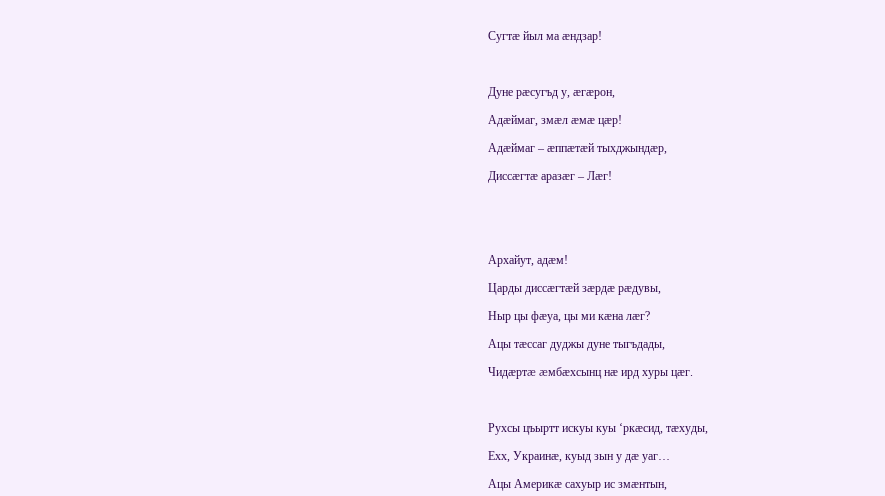Сугтæ йыл ма æндзар!



Дуне рæсугъд у, æгæрон,

Адæймаг, змæл æмæ цæр!

Адæймаг – æппæтæй тыхджындæр,

Диссæгтæ аразæг – Лæг!





Архайут, адæм!

Царды диссæгтæй зæрдæ рæдувы,

Ныр цы фæуа, цы ми кæна лæг?

Ацы тæссаг дуджы дуне тыгъдады,

Чидæртæ æмбæхсынц нæ ирд хуры цæг.



Рухсы цъыртт искуы куы ‘ркæсид, тæхуды,

Ехх, Украинæ, куыд зын у дæ уаг…

Ацы Америкæ сахуыр ис змæнтын,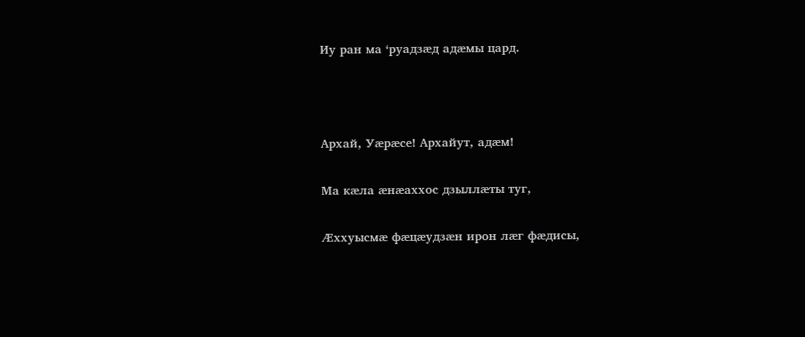Иу ран ма ‘руадзæд адæмы цард.



Архай, Уæрæсе! Архайут, адæм!

Ма кæла æнæаххос дзыллæты туг,

Æххуысмæ фæцæудзæн ирон лæг фæдисы,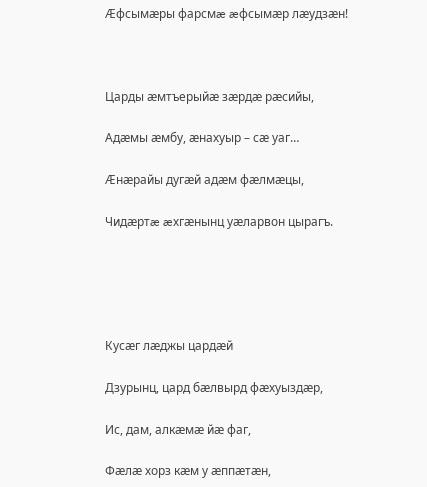Æфсымæры фарсмæ æфсымæр лæудзæн!



Царды æмтъерыйæ зæрдæ рæсийы,

Адæмы æмбу, æнахуыр – сæ уаг…

Æнæрайы дугæй адæм фæлмæцы,

Чидæртæ æхгæнынц уæларвон цырагъ.





Кусæг лæджы цардæй

Дзурынц, цард бæлвырд фæхуыздæр,

Ис, дам, алкæмæ йæ фаг,

Фæлæ хорз кæм у æппæтæн,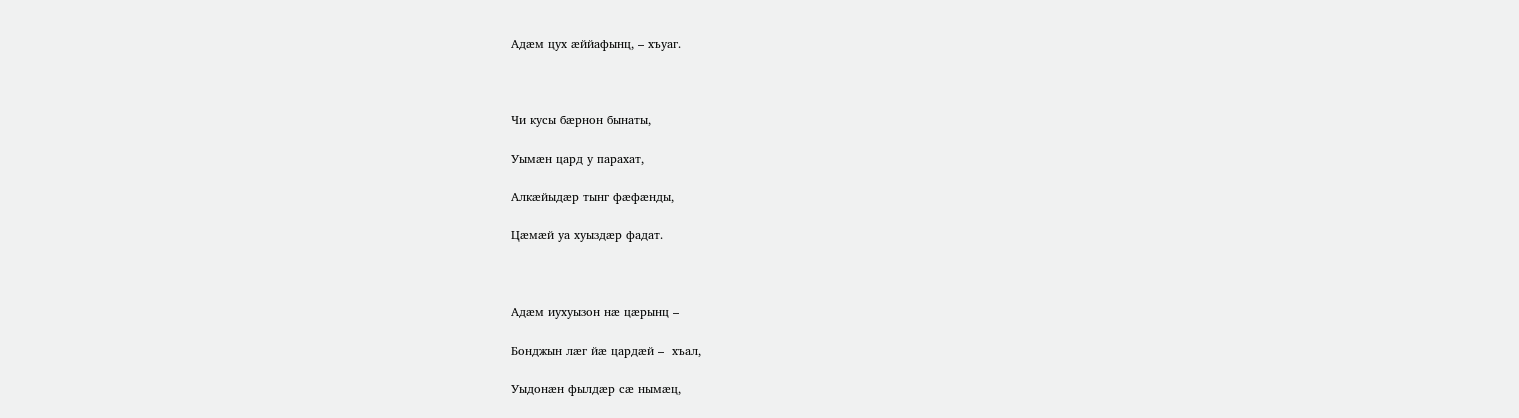Адæм цух æййафынц, – хъуаг.



Чи кусы бæрнон бынаты,

Уымæн цард у парахат,

Алкæйыдæр тынг фæфæнды,

Цæмæй уа хуыздæр фадат.



Адæм иухуызон нæ цæрынц –

Бонджын лæг йæ цардæй –  хъал,

Уыдонæн фылдæр сæ нымæц,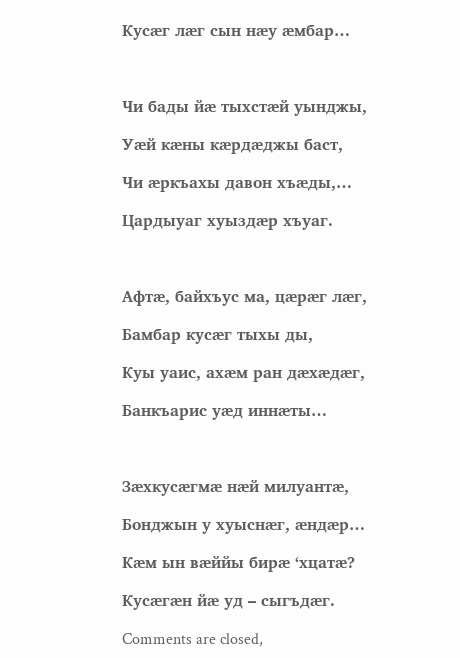Кусæг лæг сын нæу æмбар…



Чи бады йæ тыхстæй уынджы,

Уæй кæны кæрдæджы баст,

Чи æркъахы давон хъæды,…

Цардыуаг хуыздæр хъуаг.



Афтæ, байхъус ма, цæрæг лæг,

Бамбар кусæг тыхы ды,

Куы уаис, ахæм ран дæхæдæг,

Банкъарис уæд иннæты…



Зæхкусæгмæ нæй милуантæ,

Бонджын у хуыснæг, æндæр…

Кæм ын вæййы бирæ ‘хцатæ?

Кусæгæн йæ уд – сыгъдæг.

Comments are closed,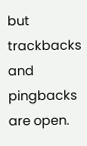but trackbacks and pingbacks are open.